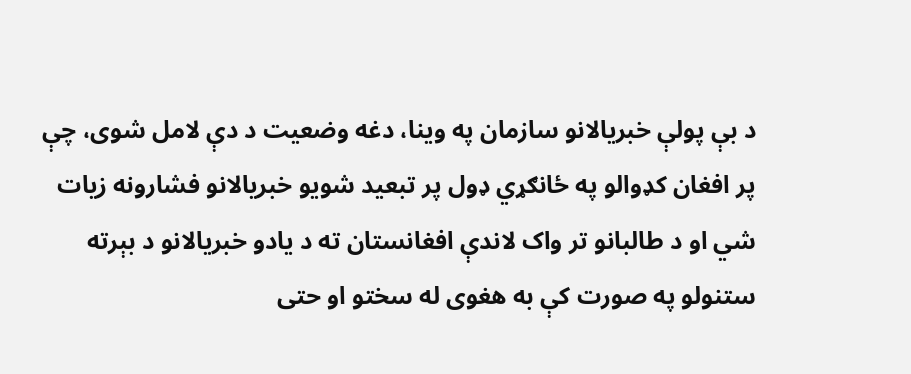د بې پولې خبریالانو سازمان په وینا، دغه وضعیت د دې لامل شوی، چې پر افغان کډوالو په ځانګړي ډول پر تبعید شویو خبریالانو فشارونه زیات شي او د طالبانو تر واک لاندې افغانستان ته د یادو خبریالانو د بېرته ستنولو په صورت کې به هغوی له سختو او حتی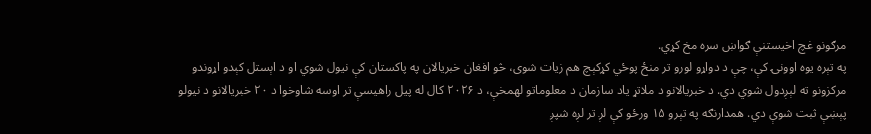مرګونو غچ اخیستنې ګواښ سره مخ کړي.
په تېره یوه اوونۍ کې، چې د دواړو لورو تر منځ پوځي کړکېچ هم زیات شوی، څو افغان خبریالان په پاکستان کې نیول شوي او د اېستل کېدو اړوندو مرکزونو ته لېږدول شوي دي. د خبریالانو د ملاتړ یاد سازمان د معلوماتو لهمخې، د ۲۰۲۶ کال له پیل راهیسې تر اوسه شاوخوا د ۲۰ خبریالانو د نیولو پېښې ثبت شوې دي. همدارنګه په تېرو ۱۵ ورځو کې لږ تر لږه شپږ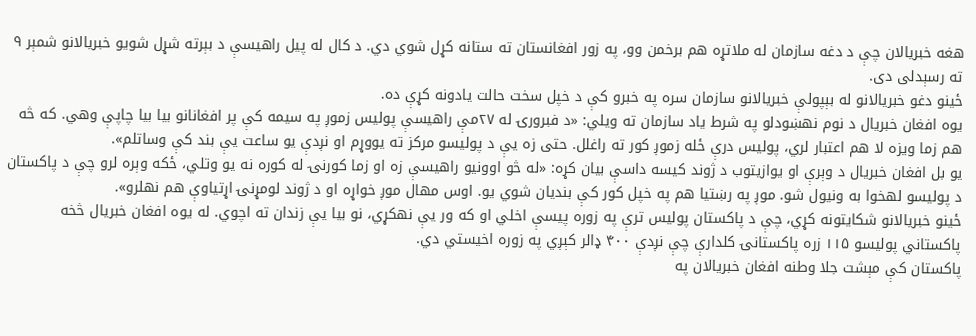هغه خبریالان چې د دغه سازمان له ملاتړه هم برخمن وو، په زور افغانستان ته ستانه کړل شوي دي. د کال له پیل راهیسې د بېرته شړل شویو خبریالانو شمېر ۹ ته رسېدلی دی.
ځینو دغو خبریالانو له بېپولې خبریالانو سازمان سره په خبرو کې د خپل سخت حالت یادونه کړې ده.
یوه افغان خبریال د نوم نهښودلو په شرط یاد سازمان ته ویلي: «د فبرورۍ له ۲۷مې راهیسې پولیس زموږ په سیمه کې پر افغانانو بیا بیا چاپې وهي. که څه هم زما ویزه لا هم اعتبار لري، پولیس درې ځله زموږ کور ته راغلل. حتی زه یې د پولیسو مرکز ته یووړم او نږدې یو ساعت یې بند کې وساتلم».
یو بل افغان خبریال د وېرې او یوازیتوب د ژوند کیسه داسې بیان کړه: «له څو اوونیو راهیسې زه او زما کورنۍ له کوره نه یو وتلي، ځکه وېره لرو چې د پاکستان د پولیسو لهخوا به ونیول شو. موږ په رښتیا هم په خپل کور کې بندیان شوي یو. اوس مهال موږ خواړه او د ژوند لومړنۍ اړتیاوې هم نهلرو».
ځینو خبریالانو شکایتونه کړي، چې د پاکستان پولیس ترې په زوره پیسې اخلي او که ور یې نهکړي، نو بیا یې زندان ته اچوي. له یوه افغان خبریال څخه پاکستاني پولیسو ۱۱۵ زره پاکستانۍ کلدارې چې نږدې ۴۰۰ ډالر کېږي په زوره اخیستي دي.
پاکستان کې مېشت جلا وطنه افغان خبریالان په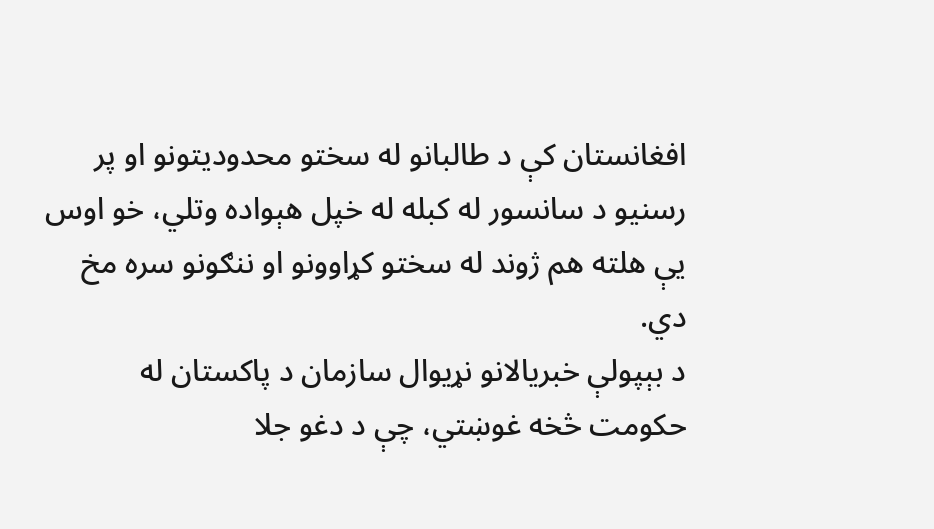افغانستان کې د طالبانو له سختو محدودیتونو او پر رسنیو د سانسور له کبله له خپل هېواده وتلي، خو اوس یې هلته هم ژوند له سختو کړاوونو او ننګونو سره مخ دي.
د بېپولې خبریالانو نړیوال سازمان د پاکستان له حکومت څخه غوښتي، چې د دغو جلا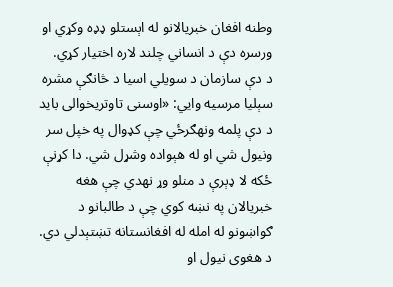وطنه افغان خبریالانو له اېستلو ډډه وکړي او ورسره دې د انساني چلند لاره اختیار کړي.
د دې سازمان د سویلي اسیا د څانګې مشره سېلیا مرسیه وايي: «اوسنی تاوتریخوالی باید د دې پلمه ونهګرځي چې کډوال په خپل سر ونیول شي او له هېواده وشړل شي. دا کړنې ځکه لا ډېرې د منلو وړ نهدي چې هغه خبریالان په نښه کوي چې د طالبانو د ګواښونو له امله له افغانستانه تښتېدلي دي. د هغوی نیول او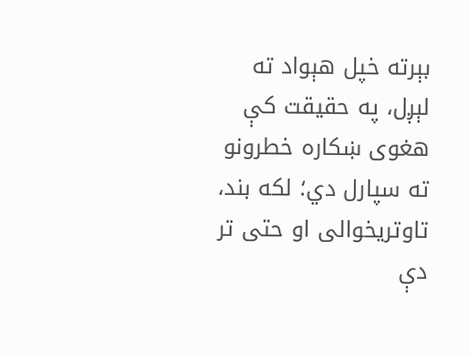بېرته خپل هېواد ته لېږل، په حقیقت کې هغوی ښکاره خطرونو ته سپارل دي؛ لکه بند، تاوتریخوالی او حتی تر دې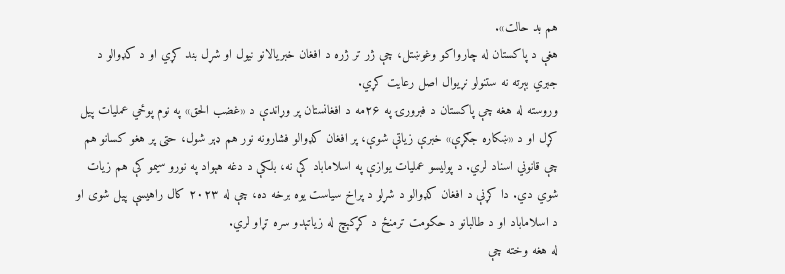هم بد حالت».
هغې د پاکستان له چارواکو وغوښتل، چې ژر تر ژره د افغان خبریالانو نیول او شړل بند کړي او د کډوالو د جبري بېرته نه ستنولو نړیوال اصل رعایت کړي.
وروسته له هغه چې پاکستان د فبرورۍ په ۲۶مه د افغانستان پر وړاندې د «غضب الحق» په نوم پوځي عملیات پیل کړل او د «ښکاره جګړې» خبرې زیاتې شوې، پر افغان کډوالو فشارونه نور هم ډېر شول، حتی پر هغو کسانو هم چې قانوني اسناد لري. د پولیسو عملیات یوازې په اسلاماباد کې نه، بلکې د دغه هېواد په نورو سیمو کې هم زیات شوي دي. دا کړنې د افغان کډوالو د شړلو د پراخ سیاست یوه برخه ده، چې له ۲۰۲۳ کال راهیسې پیل شوی او د اسلاماباد او د طالبانو د حکومت ترمنځ د کړکېچ له زیاتېدو سره تړاو لري.
له هغه وخته چې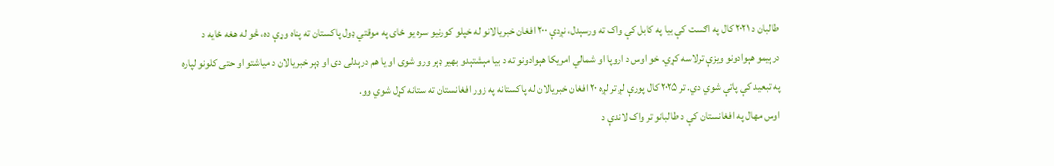طالبان د ۲۰۲۱ کال په اګست کې بیا په کابل کې واک ته ورسېدل، نږدې ۲۰۰ افغان خبریالانو له خپلو کورنیو سره یو ځای په موقتي ډول پاکستان ته پناه وړې ده، څو له هغه ځایه د درېیمو هېوادونو ویزې ترلاسه کړي. خو اوس د اروپا او شمالي امریکا هېوادونو ته د بیا مېشتېدو بهیر ډېر ورو شوی او یا هم درېدلی دی او ډېر خبریالان د میاشتو او حتی کلونو لپاره په تبعید کې پاتې شوي دي. تر ۲۰۲۵ کال پورې لږ تر لږه ۲۰ افغان خبریالان له پاکستانه په زور افغانستان ته ستانه کړل شوي وو.
اوس مهال په افغانستان کې د طالبانو تر واک لاندې د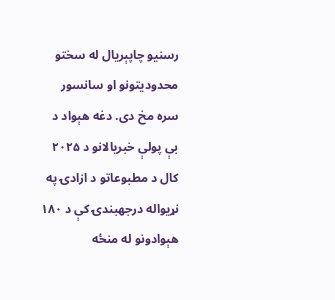رسنیو چاپېریال له سختو محدودیتونو او سانسور سره مخ دی. دغه هېواد د بې پولې خبریالانو د ۲۰۲۵ کال د مطبوعاتو د ازادۍ په نړیواله درجهبندۍ کې د ۱۸۰ هېوادونو له منځه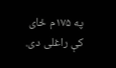په ۱۷۵م ځای کې راغلی دی.